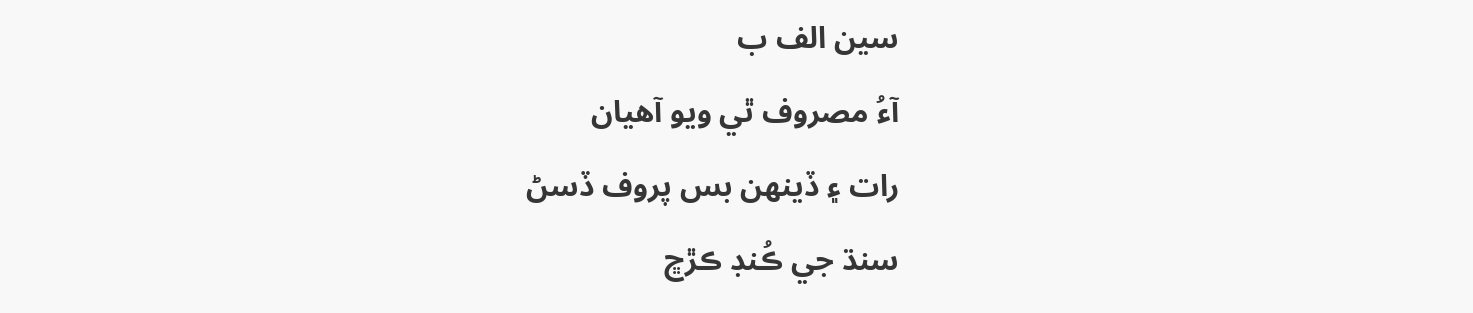سين الف ب
آءُ مصروف ٿي ويو آھيان
رات ۽ ڏينھن بس پروف ڏسڻ
سنڌ جي ڪُنڊ ڪڙڇ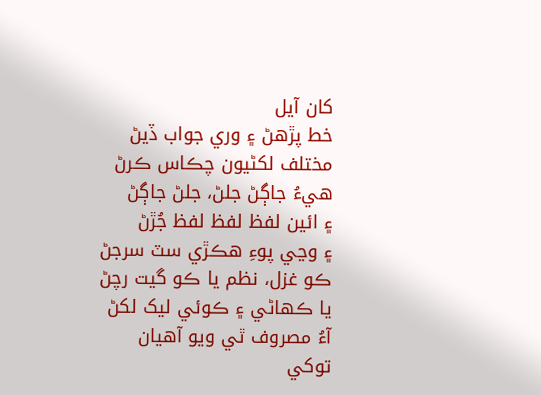کان آيل
خط پڙھڻ ۽ وري جواب ڏيڻ
مختلف لکڻيون چڪاس ڪرڻ
ھيءُ جاڳڻ جلڻ، جلڻ جاڳڻ
۽ ائين لفظ لفظ لفظ جُڙڻ
۽ وڃي پوءِ ھڪڙي سٽ سرجڻ
ڪو غزل، نظم يا ڪو گيت رچڻ
يا ڪھاڻي ۽ ڪوئي ليک لکڻ
آءُ مصروف ٿي ويو آھيان
توکي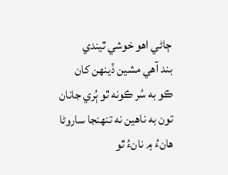ڄاڻي اھو خوشي ٿيندي
بند آھي مشين ڏينھن کان
ڪو به سُر ڪونه ٿو ٻُري جانان
تون به ناھين نه تنھنجا ساروڻا
ھانءُ ۾ نانءُ ٿو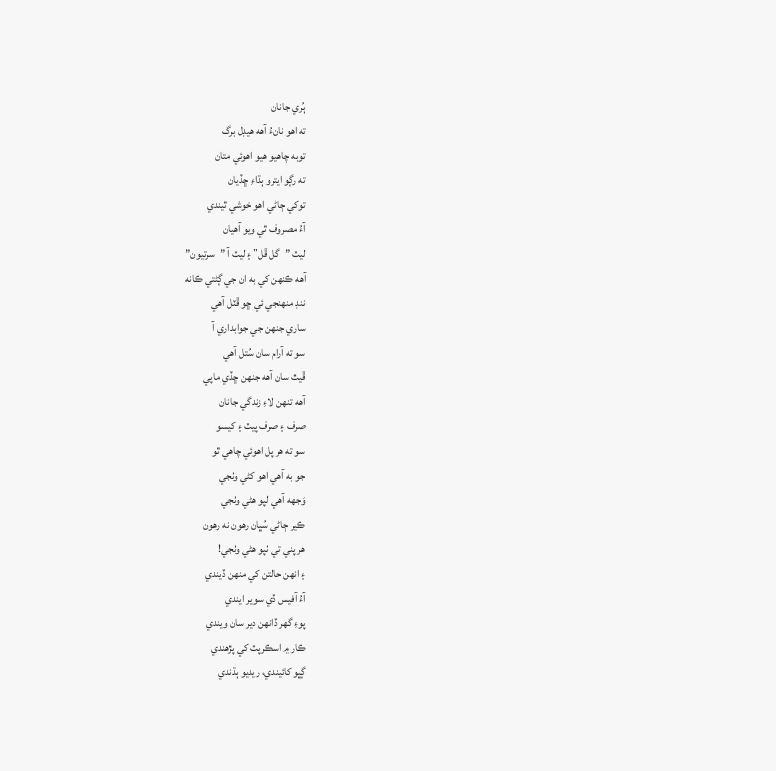ٻُري جانان
ته اھو نانءُ آھه ھيڊل برگ
توبه چاھيو ھيو اھوئي متان
ته رڳو ايترو ٻڌاءِ ڇڏيان
توکي ڄاڻي اھو خوشي ٿيندي
آءُ مصروف ٿي ويو آھيان
ليٽ ”گل ڦل” ۽ ليٽ آ ”سرتيون”
آھه ڪنھن کي به ان جي ڳڻتي ڪانه
ننڊ منھنجي ئي ڇو ڦٽل آھي
ساري جنھن جي جوابداري آ
سو ته آرام سان سُتل آھي
ڦيٿ سان آھه جنھن ڇڏي ماپي
آھه تنھن لاءِ زندگي جانان
صرف ۽ صرف پيٽ ۽ کيسو
سو ته ھر پل اھوئي چاھي ٿو
جو به آھي اھو کڻي وٺجي
وَجهه آھي لپو ھڻي وٺجي
ڪير ڄاڻي سُڀان رھون نه رھون
ھر پني تي ٺپو ھڻي وٺجي!
۽ انھن حالتن کي منھن ڏيندي
آءُ آفيس ڏي سوير ايندي
پوءِ گهر ڏانھن دير سان ويندي
ڪار ۾ اسڪرپٽ کي پڙھندي
ڳڀو کائيندي، ريديو ٻڌندي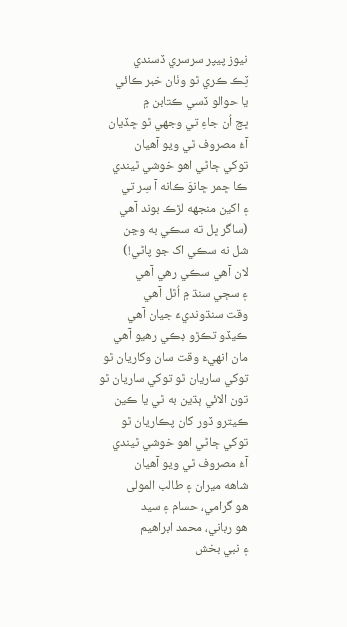نيوز پيپر سرسري ڏسندي
ٽِڪ ڪري ٿو وٺان خبر ڪائي
يا حوالو ڏسي ڪتابن ۾
ڀڃ اُن جاءِ تي وجهي ٿو ڇڏيان
آءُ مصروف ٿي ويو آھيان
توکي ڄاڻي اھو خوشي ٿيندي
ڪا ڇمر ڇانوَ ڪانه آ سِر تي
۽ اکين منجهه لڙڪ بوند آھي
(ساگر ڀل ته سڪي به وڃن
شل نه سڪي اک جو پاڻي!)
لان آھي سڪي رھي آھي
۽ سڄي سنڌ ۾ اُٿل آھي
وقت سنڌونديءَ جيان آھي
ڪيڏو تڪڙو ڊڪي رھيو آھي
مان انھيءَ وقت سان وکاريان ٿو
توکي ساريان ٿو توکي ساريان ٿو
تون الائي ٻڌين به ٿي يا ڪين
ڪيترو ڏور کان پڪاريان ٿو
توکي ڄاڻي اھو خوشي ٿيندي
آءُ مصروف ٿي ويو آھيان
شاھه ميران ۽ طالب المولى
ھو گرامي، حسام ۽ سيد
ھو رباني، محمد ابراھيم
۽ نبي بخش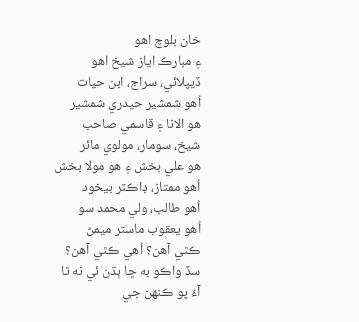خان بلوچ اھو
۽ مبارڪ اياز شيخ اھو
ڏيپلائي، سراج، ابن حيات
اُھو شمشير حيدري شمشير
ھو الانا ۽ قاسمي صاحب
شيخ، سومار، مولوي مائر
ھو علي بخش ۽ ھو مولا بخش
اُھو ممتاز، ڊاڪٽر بيخود
اُھو طالب، ولي محمد سو
اُھو يعقوب ماستر ميمڻ
ڪٿي آھن؟ اُھي ڪٿي آھن؟
سڏ واڪو به ڇا ٻڌن ئي نه ٿا
آءُ پو ڪنھن جي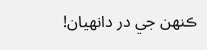ڪنھن جي در دانھيان!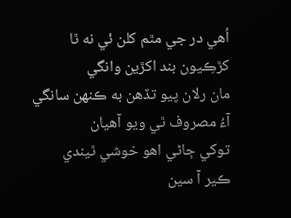اُھي در جي مٿم کلن ئي نه ٿا
کڙڪِيون بند اکڙين وانگي
مان رلان پيو تڏھن به ڪنھن سانگي
آءُ مصروف ٿي ويو آھيان
توکي ڄاڻي اھو خوشي ٿيندي
ڪير آ سين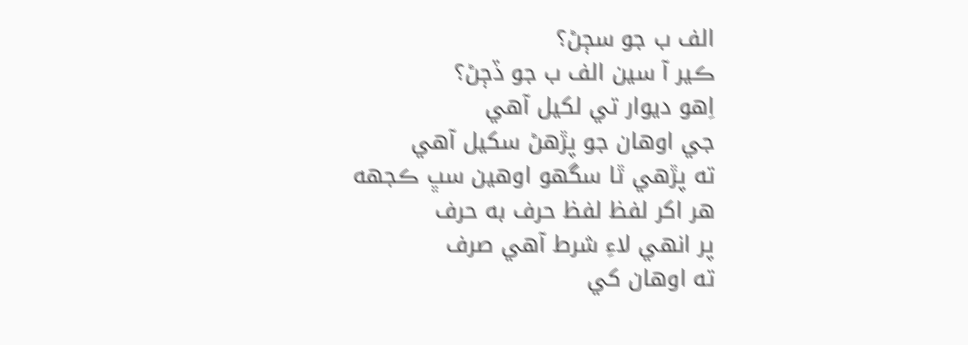الف ب جو سڄڻ؟
ڪير آ سين الف ب جو ڏڄڻ؟
اِھو ديوار تي لکيل آھي
جي اوھان جو پڙھڻ سکيل آھي
ته پڙھي ٿا سگهو اوھين سڀ ڪجهه
ھر اکر لفظ لفظ حرف به حرف
پر انھي لاءِ شرط آھي صرف
ته اوھان کي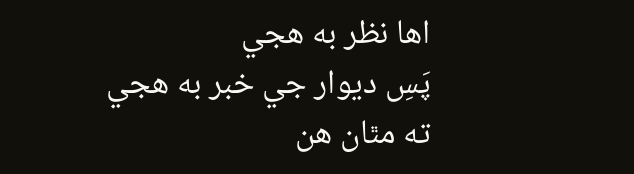اھا نظر به ھجي
پَسِ ديوار جي خبر به ھجي
ته مٿان ھن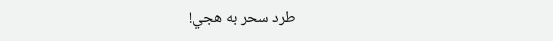طرد سحر به ھجي!